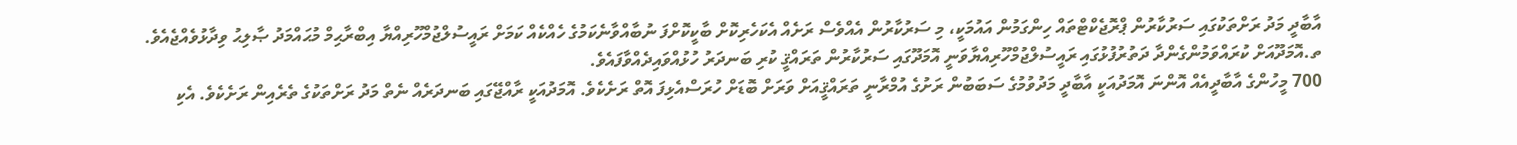އާބާދީ މަދު ރަށްތަކުގައި ސަރުކާރުން ޕްރޮޖެކްޓްތައް ހިންގަމުން އައުމަކީ، މި ސަރުކާރުން އެއްވެސް ރަށެއް އެކަހެރިކޮށް ބާކީކޮށްފަ ނުބާއްވާނެކަމުގެ ހެއްކެއް ކަމަށް ރައީސުލްޖުމްހޫރިއްޔާ އިބްރާޙިމް މުޙައްމަދު ޞާލިޙު ވިދާޅުވެއްޖެއެވެ. ތ.އޮމަދޫއަށް ކުރައްވަމުންގެންދާ ދަތުރުފުޅުގައި ރައީސުލްޖުމްހޫރިއްޔާވަނީ އޮމަދޫގައި ސަރުކާރުން ތަރައްޤީ ކުރި ބަނދަރު ހުޅުއްވައިދެއްވާފައެވެ.
700 މީހުންގެ އާބާދީއެއް އޮންނަ އޮމަދުއަކީ އާބާދީ މަދުވުމުގެ ސަބަބުން ރަށުގެ އުމްރާނީ ތަރައްޤީއަށް ވަރަށް ބޮޑަށް ހުރަސްއެޅިފަ އޮތް ރަށެކެވެ. އޮމަދުއަކީ ރާއްޖޭގައި ބަނދަރެއް ނެތް މަދު ރަށްތަކުގެ ތެރެއިން ރަށެކެވެ. އެކި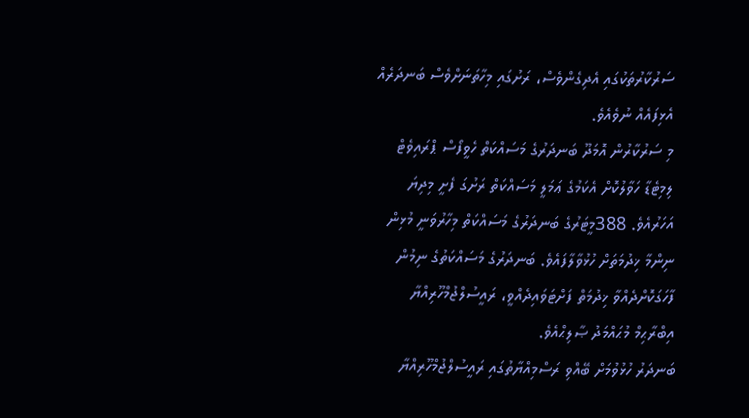ސަރުކާރުތަކުގައި އެދިގެންވެސް، ރަށުގައި މިހާތަނަށްވެސް ބަނދަރެއް އެޅިފައެއް ނުވެއެވެ.
މި ސަރުކާރުން އޮމަދޫ ބަނދަރުގެ މަސައްކަތް ހެވީފޯސް ޕްރައިވެޓް ލިމިޓެޑާ ހަވާލުކޮށް އެކަމުގެ ޢަމަލީ މަސައްކަތް ރަށުގަ ފެށީ މިދިޔަ އަހަރުއެވެ. 388މީޓަރުގެ ބަނދަރުގެ މަސައްކަތް މިހާރުވަނީ މުޅިން ނިންމާ ޚިދުމަތަށް ހުޅުވާލާފައެވެ. ބަނދަރުގެ މަސައްކަތުގެ ނިމުން ފާހަގަކޮށްދެއްވާ ޚިދުމަތް ފަށްޓަވައިދެއްވީ، ރައީސުލްޖުމްހޫރިއްޔާ އިބްރާޙިމް މުޙައްމަދު ޞާލިޙްއެވެ.
ބަނދަރު ހުޅުވުމަށް ބޭއްވި ރަސްމިއްޔާތުގައި ރައީސުލްޖުމްހޫރިއްޔާ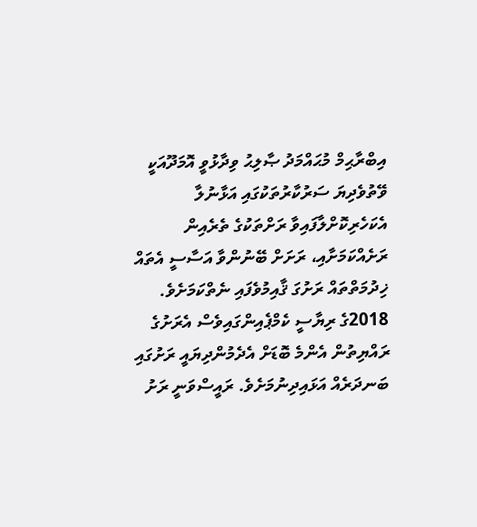އިބްރާޙިމް މުޙައްމަދު ޞާލިޙު ވިދާޅުވީ އޮމަދޫއަކީ ވޭތުވެދިޔަ ސަރުކާރުތަކުގައި އަޅާނުލާ އެކަހެރިކޮށްލާފައިވާ ރަށްތަކުގެ ތެރެއިން ރަށެއްކަމަށާއި، ރަށަށް ބޭނުންވާ އަސާސީ އެތައް ޚިދުމަތްތައް ރަށުގަ ޤާއިމުވެފައި ނެތްކަމަށެވެ. 2018ގެ ރިޔާސީ ކެމްޕެއިންގައިވެސް އެރަށުގެ ރައްޔިތުން އެންމެ ބޮޑަށް އެދެމުންދިޔައީ ރަށުގައި ބަނދަރެއް އަޅައިދިނުމަށެވެ. ރައީސްވަނީ ރަށު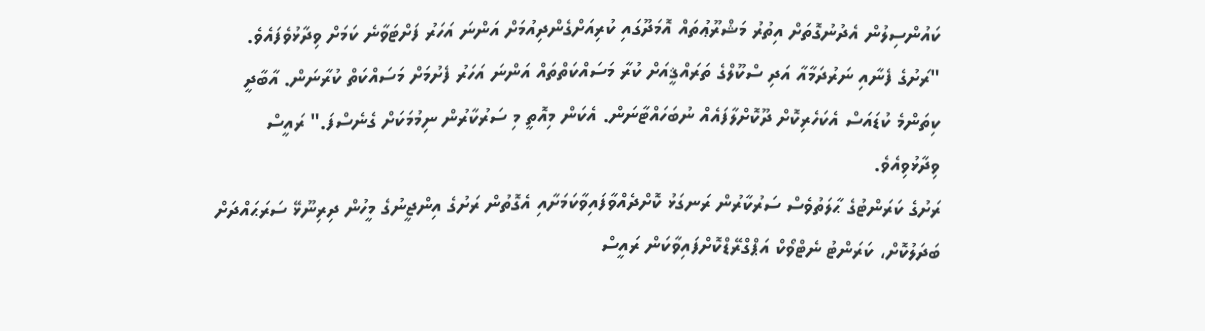ކައުންސިލުން އެދުނުގޮތަށް އިތުރު މަޝްރޫޢުތައް އޮމަދޫގައި ކުރިއަށްގެންދިއުމަށް އަންނަ އަހަރު ފަށްޓަވާނެ ކަމަށް ވިދާޅުވެފައެވެ.
"ރަށުގެ ފެނާއި ނަރުދަމާއާ އަދި ސްކޫލްގެ ތަރައްޤީއަށް ކުރާ މަސައްކަތްތައް އަންނަ އަހަރު ފެށުމަށް މަސައްކަތް ކުރާނަން. އާބާދީ ކިތަންމެ ކުޑައަސް އެކަހެރިކޮށް ދޫކޮށްލާފައެއް ނުބަހައްޓާނަން. އެކަން މިއޮތީ މި ސަރުކާރުން ނިމުމަކަށް ގެނެސްފަ." ރައީސް ވިދާޅުވިއެވެ.
ރަށުގެ ކަރަންޓުގެ ޙާލަތުވެސް ސަރުކާރުން ރަނގަޅު ކޮށްދެއްވާފައިވާކަމަށާއި އެގޮތުން ރަށުގެ އިންޖީނުގެ މީހުން ދިރިނޫޅޭ ސަރަޙައްދަށް ބަދަލުކޮށް، ކަރަންޓު ނެޓްވޯކް އަޕްގްރޭޑްކޮށްފައިވާކަން ރައީސް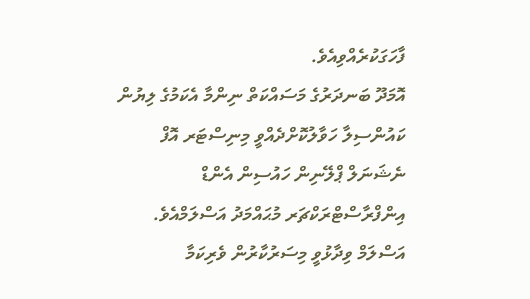ފާހަގަކުރެއްވިއެވެ.
އޮމަދޫ ބަނދަރުގެ މަސައްކަތް ނިންމާ އެކަމުގެ ލިޔުން ކައުންސިލާ ހަވާލުކޮށްދެއްވީ މިނިސްޓަރ އޮފް ނެޝަނަލް ޕްލޭނިން ހައުސިން އެންޑް އިންފްރާސްޓްރަކްޗަރ މުޙައްމަދު އަސްލަމްއެވެ. އަސްލަމް ވިދާޅުވީ މިސަރުކާރުން ވެރިކަމާ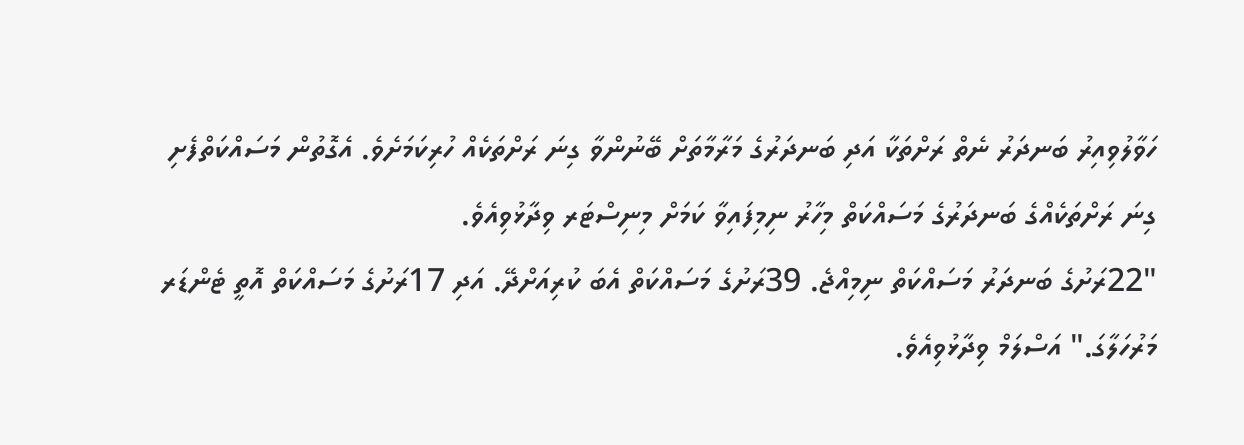ހަވާލުވިއިރު ބަނދަރު ނެތް ރަށްތަކާ އަދި ބަނދަރުގެ މަރާމާތަށް ބޭނުންވާ ގިނަ ރަށްތަކެއް ހުރިކަމަށެވެ. އެގޮތުން މަސައްކަތްފެށި ގިނަ ރަށްތަކެއްގެ ބަނދަރުގެ މަސައްކަތް މިހާރު ނިމިފައިވާ ކަމަށް މިނިސްޓަރ ވިދާޅުވިއެވެ.
"22ރަށުގެ ބަނދަރު މަސައްކަތް ނިމިއްޖެ. 39ރަށުގެ މަސައްކަތް އެބަ ކުރިއަށްދޭ. އަދި 17ރަށުގެ މަސައްކަތް އޮތީ ޓެންޑަރ މަރުހަލާގަ." އަސްލަމް ވިދާޅުވިއެވެ.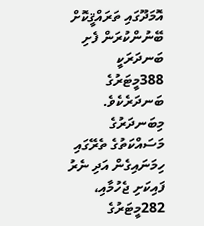އޮމަދޫގައި ތަރައްޤީކޮށް ބޭނުންކުރަން ފެށި ބަނދަރަކީ 388މީޓަރުގެ ބަނދަރެކެވެ. މިބަނދަރުގެ މަސައްކަތުގެ ތެރޭގައި ހިމަނައިގެން އަދި ނެރު ފައިކަށި ޖެހުމާއި، 282މީޓަރުގެ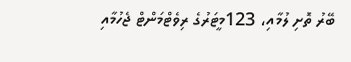ބޭރު ތޮށި ލުމާއި، 123މީޓަރުގެ ރިވެޓްމަންޓް ޖެހުމާއި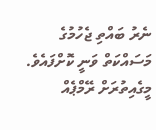ނެރު ބައްތި ޖެހުމުގެ މަސައްކަތް ވަނީ ކޮށްފައެވެ. މީގެއިތުރަށް ރޭމްޕެއް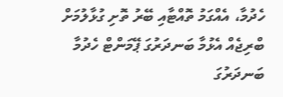ހެދުމާ، އެއްގަމު ތޮއްޓާއި ބޭރު ތޮށި ގުޅާލުމަށް ބްރިޖެއް އެޅުމާ ބަނދަރުގަ ޕޭމަންޓް ހެދުމާ ބަނދަރުގަ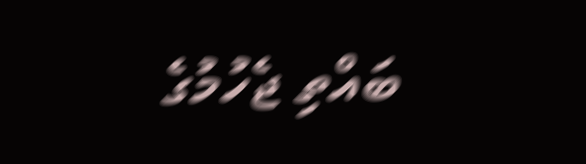ބައްތި ޖެހުމުގެ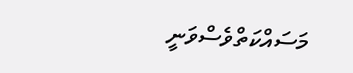މަސައްކަތްވެސްވަނީ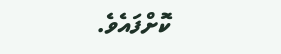ކޮށްފައެވެ.